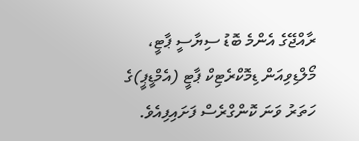ރާއްޖޭގެ އެންމެ ބޮޑު ސިޔާސީ ޕާޓީ، މޯލްޑިވިއަން ޑިމޮކްރެޓިކް ޕާޓީ (އެމްޑީޕީ)ގެ ހަތަރު ވަނަ ކޮންގްރެސް ފަށައިފިއެވެ.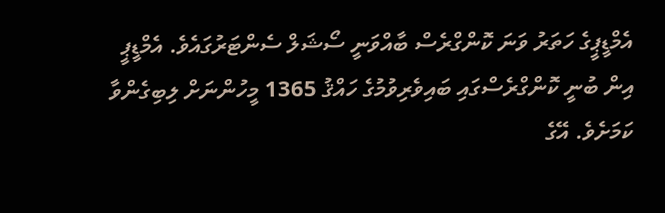އެމްޑީޕީގެ ހަތަރު ވަނަ ކޮންގްރެސް ބާއްވަނީ ސޯޝަލް ސެންޓަރުގައެވެ. އެމްޑީޕީ އިން ބުނީ ކޮންގްރެސްގައި ބައިވެރިވުމުގެ ހައްޤު 1365 މީހުންނަށް ލިބިގެންވާ ކަމަށެވެ. އޭގެ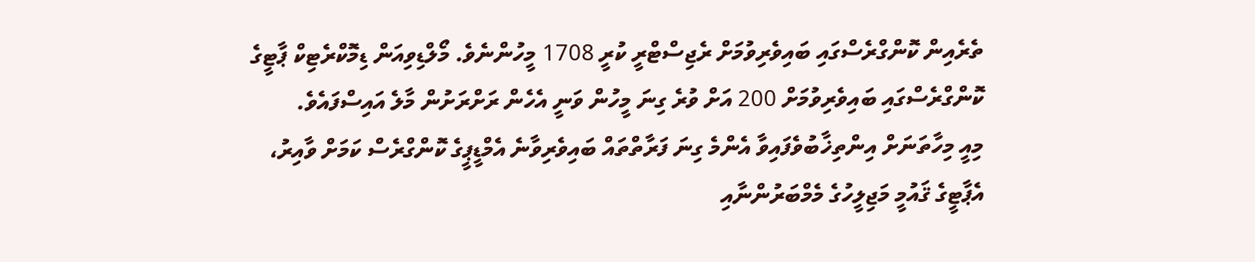ތެރެއިން ކޮންގްރެސްގައި ބައިވެރިވުމަށް ރެޖިސްޓްރީ ކުރީ 1708 މީހުންނެވެ. މޯލްޑިވިއަން ޑިމޮކްރެޓިކް ޕާޓީގެ ކޮންގްރެސްގައި ބައިވެރިވުމަށް 200 އަށް ވުރެ ގިނަ މީހުން ވަނީ އެހެން ރަށްރަށުން މާލެ އައިސްފައެވެ.
މިއީ މިހާތަނަށް އިންތިޚާބުވެފައިވާ އެންމެ ގިނަ ފަރާތްތައް ބައިވެރިވާނެ އެމްޑީޕީގެ ކޮންގްރެސް ކަމަށް ވާއިރު، އެޕާޓީގެ ޤައުމީ މަޖިލީހުގެ މެމްބަރުންނާއި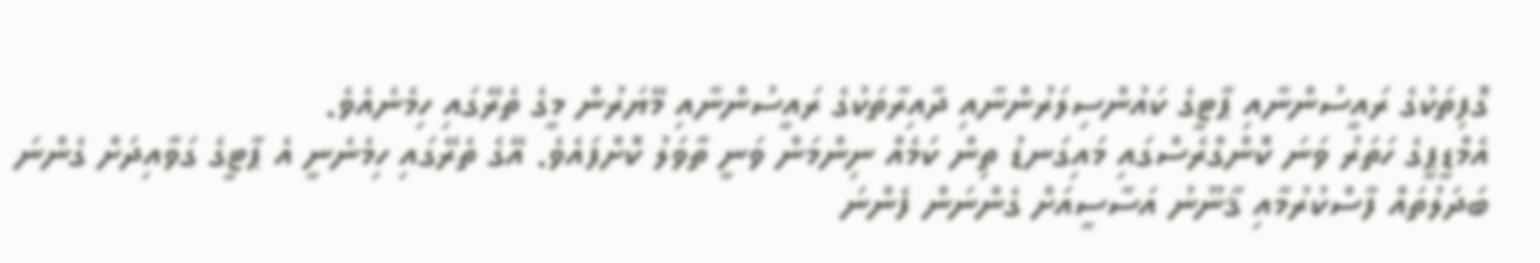ގޮފިތަކުގެ ރައީސުންނާއި ޕާޓީގެ ކައުންސިލަރުންނާއި ދާއިރާތަކުގެ ރައީސުންނާއި މޭޔަރުން މީގެ ތެރޭގައި ހިމެނެއެވެ.
އެމްޑީޕީގެ ހަތަރު ވަނަ ކޮންގްރެސްގައި މައިގަނޑު ތިން ކަމެއް ނިންމަން ވަނީ ތާވަލު ކޮށްފައެވެ. އޭގެ ތެރޭގައި ހިމެނެނީ އެ ޕާޓީގެ ގަވާއިދަށް ގެންނަ ބަދަލުތައް ފާސްކުރުމާއި ޤާނޫނު އަސާސީއަށް ގެންނަން ފެންނަ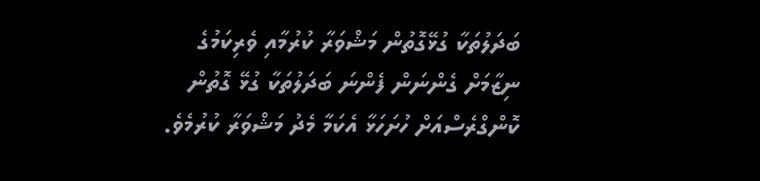ބަދަލުތަކާ ގުޅޭގޮތުން މަޝްވަރާ ކުރުމާއި ވެރިކަމުގެ ނިޒާމަށް ގެންނަން ފެންނަ ބަދަލުތަކާ ގުޅޭ ގޮތުން ކޮންގްރެސްއަށް ހުށަހަޅާ އެކަމާ މެދު މަޝްވަރާ ކުރުމެވެ.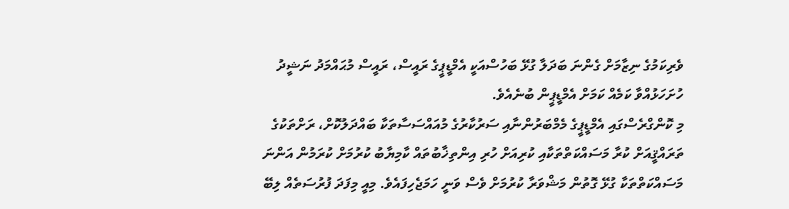ވެރިކަމުގެ ނިޒާމަށް ގެންނަ ބަދަލާ ގުޅޭ ބަހުސްއަކީ އެމްޑީޕީގެ ރައީސް، ރައީސް މުޙައްމަދު ނަޝީދު ހުށަހަޅުއްވާ ކަމެއް ކަމަށް އެމްޑީޕީން ބުނެއެވެ.
މި ކޮންގްރެސްގައި އެމްޑީޕީގެ މެމްބަރުންނާއި ސަރުކާރުގެ މުއައްސަސާތަކާ ބައްދަލުކޮށް، ރަށްތަކުގެ ތަރައްޤީއަށް ކުރާ މަސައްކަތްތަކާއި ކުރިއަށް ހުރި އިންތިޚާބުތައް ކާމިޔާބު ކުރުމަށް ކުރަމުން އަންނަ މަސައްކަތްތަކާ ގުޅޭ ގޮތުން މަޝްވަރާ ކުރުމަށް ވެސް ވަނީ ހަމަޖެހިފައެވެ. މިއީ މިފަދަ ފުރުސަތެއް ލިބޭ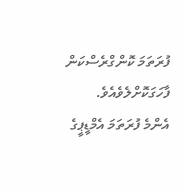ފުރަތަމަ ކޮންގްރެސްކަން ފާހަގަކޮށްލެވެއެވެ.
އެންމެ ފުރަތަމަ އެމްޑީޕީގެ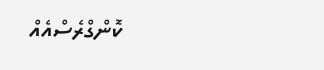ކޮންގްރެސްއެއް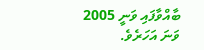ބާއްވާފައި ވަނީ 2005 ވަނަ އަހަރެވެ.